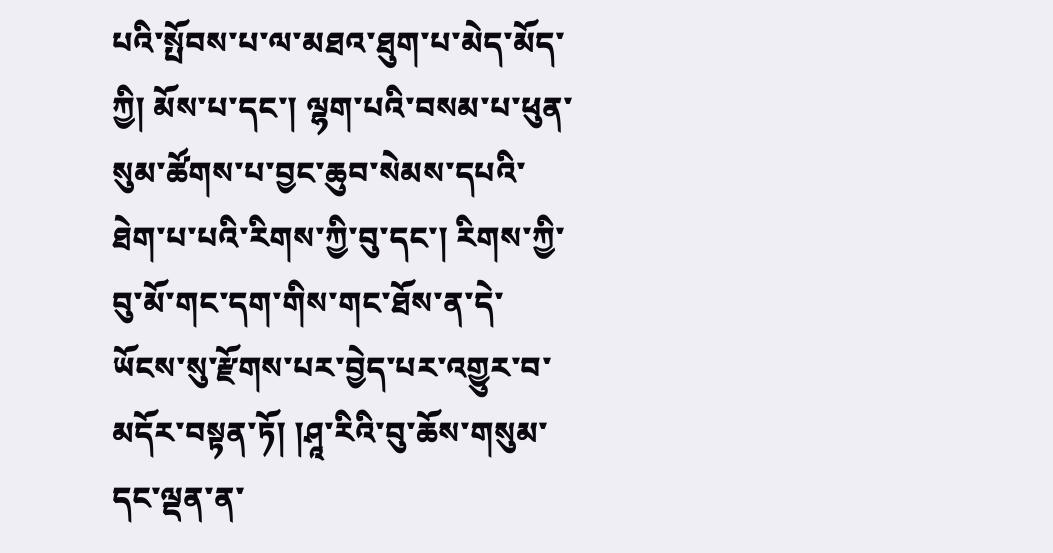པའི་སྤོབས་པ་ལ་མཐའ་ཐུག་པ་མེད་མོད་ཀྱི། མོས་པ་དང་། ལྷག་པའི་བསམ་པ་ཕུན་སུམ་ཚོགས་པ་བྱང་ཆུབ་སེམས་དཔའི་ཐེག་པ་པའི་རིགས་ཀྱི་བུ་དང་། རིགས་ཀྱི་བུ་མོ་གང་དག་གིས་གང་ཐོས་ན་དེ་ཡོངས་སུ་རྫོགས་པར་བྱེད་པར་འགྱུར་བ་མདོར་བསྟན་ཏོ། །ཤཱ་རིའི་བུ་ཆོས་གསུམ་དང་ལྡན་ན་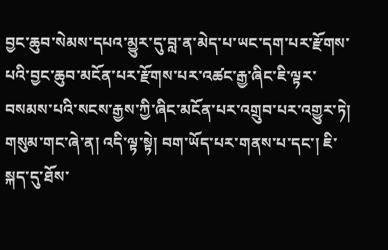བྱང་ཆུབ་སེམས་དཔའ་མྱུར་དུ་བླ་ན་མེད་པ་ཡང་དག་པར་རྫོགས་པའི་བྱང་ཆུབ་མངོན་པར་རྫོགས་པར་འཚང་རྒྱ་ཞིང་ཇི་ལྟར་བསམས་པའི་སངས་རྒྱས་ཀྱི་ཞིང་མངོན་པར་འགྲུབ་པར་འགྱུར་ཏེ། གསུམ་གང་ཞེ་ན། འདི་ལྟ་སྟེ། བག་ཡོད་པར་གནས་པ་དང་། ཇི་སྐད་དུ་ཐོས་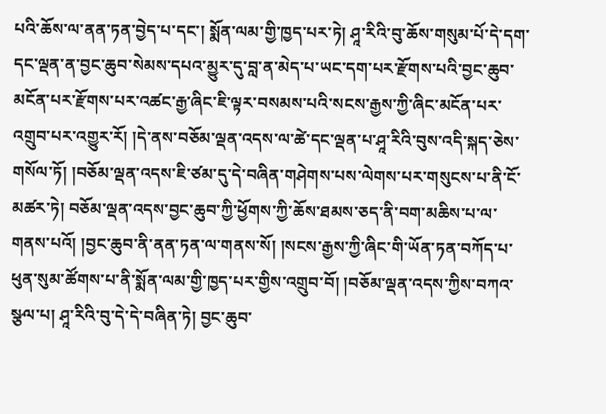པའི་ཆོས་ལ་ནན་ཏན་བྱེད་པ་དང་། སྨོན་ལམ་གྱི་ཁྱད་པར་ཏེ། ཤཱ་རིའི་བུ་ཆོས་གསུམ་པོ་དེ་དག་དང་ལྡན་ན་བྱང་ཆུབ་སེམས་དཔའ་མྱུར་དུ་བླ་ན་མེད་པ་ཡང་དག་པར་རྫོགས་པའི་བྱང་ཆུབ་མངོན་པར་རྫོགས་པར་འཚང་རྒྱ་ཞིང་ཇི་ལྟར་བསམས་པའི་སངས་རྒྱས་ཀྱི་ཞིང་མངོན་པར་འགྲུབ་པར་འགྱུར་རོ། །དེ་ནས་བཅོམ་ལྡན་འདས་ལ་ཚེ་དང་ལྡན་པ་ཤཱ་རིའི་བུས་འདི་སྐད་ཅེས་གསོལ་ཏོ། །བཅོམ་ལྡན་འདས་ཇི་ཙམ་དུ་དེ་བཞིན་གཤེགས་པས་ལེགས་པར་གསུངས་པ་ནི་ངོ་མཚར་ཏེ། བཅོམ་ལྡན་འདས་བྱང་ཆུབ་ཀྱི་ཕྱོགས་ཀྱི་ཆོས་ཐམས་ཅད་ནི་བག་མཆིས་པ་ལ་གནས་པའོ། །བྱང་ཆུབ་ནི་ནན་ཏན་ལ་གནས་སོ། །སངས་རྒྱས་ཀྱི་ཞིང་གི་ཡོན་ཏན་བཀོད་པ་ཕུན་སུམ་ཚོགས་པ་ནི་སྨོན་ལམ་གྱི་ཁྱད་པར་གྱིས་འགྲུབ་བོ། །བཅོམ་ལྡན་འདས་ཀྱིས་བཀའ་སྩལ་པ། ཤཱ་རིའི་བུ་དེ་དེ་བཞིན་ཏེ། བྱང་ཆུབ་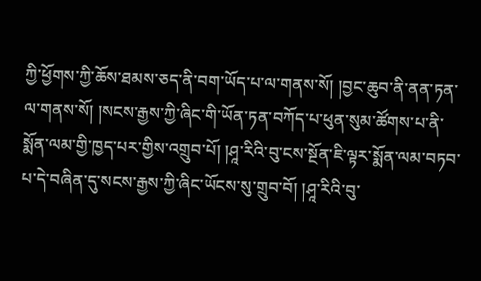ཀྱི་ཕྱོགས་ཀྱི་ཆོས་ཐམས་ཅད་ནི་བག་ཡོད་པ་ལ་གནས་སོ། །བྱང་ཆུབ་ནི་ནན་ཏན་ལ་གནས་སོ། །སངས་རྒྱས་ཀྱི་ཞིང་གི་ཡོན་ཏན་བཀོད་པ་ཕུན་སུམ་ཚོགས་པ་ནི་སྨོན་ལམ་གྱི་ཁྱད་པར་གྱིས་འགྲུབ་པོ། །ཤཱ་རིའི་བུ་ངས་སྔོན་ཇི་ལྟར་སྨོན་ལམ་བཏབ་པ་དེ་བཞིན་དུ་སངས་རྒྱས་ཀྱི་ཞིང་ཡོངས་སུ་གྲུབ་བོ། །ཤཱ་རིའི་བུ་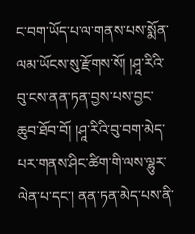ང་བག་ཡོད་པ་ལ་གནས་པས་སྨོན་ལམ་ཡོངས་སུ་རྫོགས་སོ། །ཤཱ་རིའི་བུ་ངས་ནན་ཏན་བྱས་པས་བྱང་ཆུབ་ཐོབ་བོ། །ཤཱ་རིའི་བུ་བག་མེད་པར་གནས་ཤིང་ཚིག་གི་ལས་ལྷུར་ལེན་པ་དང་། ནན་ཏན་མེད་པས་ནི་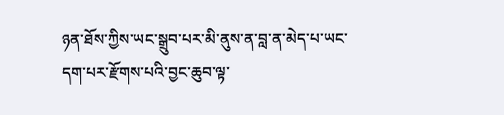ཉན་ཐོས་ཀྱིས་ཡང་སྒྲུབ་པར་མི་ནུས་ན་བླ་ན་མེད་པ་ཡང་དག་པར་རྫོགས་པའི་བྱང་ཆུབ་ལྟ་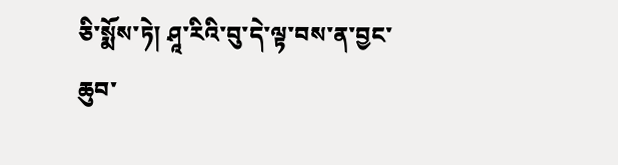ཅི་སྨོས་ཏེ། ཤཱ་རིའི་བུ་དེ་ལྟ་བས་ན་བྱང་ཆུབ་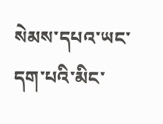སེམས་དཔའ་ཡང་དག་པའི་མིང་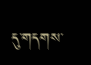དུ་གདགས་